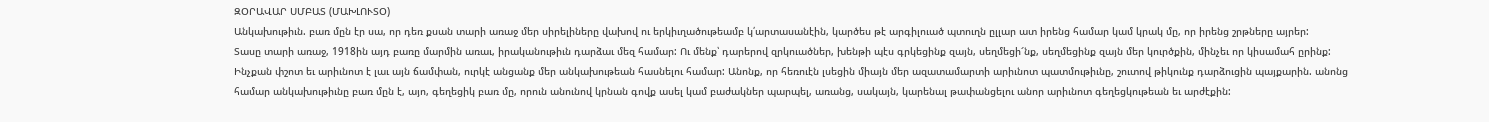ԶՕՐԱՎԱՐ ՍՄԲԱՏ (ՄԱԽԼՈՒՏՕ)
Անկախութիւն. բառ մըն էր սա, որ դեռ քսան տարի առաջ մեր սիրելիները վախով ու երկիւղածութեամբ կ՛արտասանէին, կարծես թէ արգիլուած պտուղն ըլլար ատ իրենց համար կամ կրակ մը, որ իրենց շրթները այրեր:
Տասը տարի առաջ, 1918ին այդ բառը մարմին առաւ, իրականութիւն դարձաւ մեզ համար: Ու մենք՝ դարերով զրկուածներ, խենթի պէս գրկեցինք զայն, սեղմեցի՜նք, սեղմեցինք զայն մեր կուրծքին, մինչեւ որ կիսամահ ըրինք:
Ինչքան փշոտ եւ արիւնոտ է լաւ այն ճամփան, ուրկէ անցանք մեր անկախութեան հասնելու համար: Անոնք, որ հեռուէն լսեցին միայն մեր ազատամարտի արիւնոտ պատմութիւնը, շուտով թիկունք դարձուցին պայքարին. անոնց համար անկախութիւնը բառ մըն է, այո, գեղեցիկ բառ մը, որուն անունով կրնան գովք ասել կամ բաժակներ պարպել, առանց, սակայն, կարենալ թափանցելու անոր արիւնոտ գեղեցկութեան եւ արժէքին: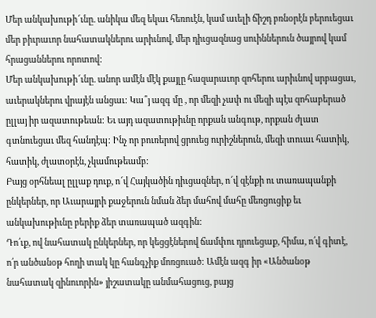Մեր անկախութի՜ւնը. անիկա մեզ եկաւ հեռուէն, կամ աւելի ճիշդ բռնօրէն բերուեցաւ մեր բիւրաւոր նահատակներու արիւնով, մեր դիւցազնաց սուիններուն ծայրով կամ հրացաններու որոտով:
Մեր անկախութի՜ւնը. անոր ամէն մէկ քայլը հազարաւոր զոհերու արիւնով սրբացաւ, աւերակներու վրայէն անցաւ: Կա՞յ ազգ մը , որ մեզի չափ ու մեզի պէս զոհաբերած ըլլայ իր ազատութեան: Եւ այդ ազատութիւնը որքան անգութ, որքան ժլատ գտնուեցաւ մեզ հանդէպ: Ինչ որ բուռերով ցրուեց ուրիշներուն, մեզի տուաւ հատիկ, հատիկ, ժլատօրէն, չկամութեամբ:
Բայց օրհնեալ ըլլաք դուք, ո՜վ Հայկածին դիւցազներ, ո՜վ զէնքի ու տառապանքի ընկերներ, որ Աւարայրի քաջերուն նման ձեր մահով մահը մեռցուցիք եւ անկախութիւնը բերիք ձեր տառապած ազգին:
Դո՛ւք, ով նահատակ ընկերներ, որ կեցցէներով ճամփու դրուեցաք, հիմա, ո՛վ գիտէ, ո՛ր անծանօթ հողի տակ կը հանգչիք մոռցուած: Ամէն ազգ իր «Անծանօթ նահատակ զինուորին» յիշատակը անմահացուց, բայց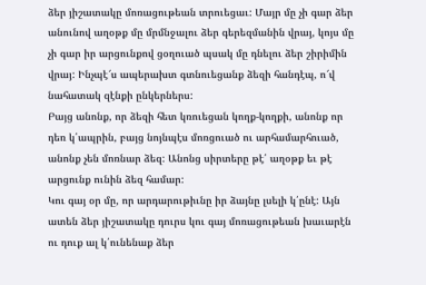ձեր յիշատակը մոռացութեան տրուեցաւ: Մայր մը չի գար ձեր անունով աղօթք մը մրմնջալու ձեր գերեզմանին վրայ, կոյս մը չի գար իր արցունքով ցօղուած պսակ մը դնելու ձեր շիրիմին վրայ: Ինչպէ՜ս ապերախտ գտնուեցանք ձեզի հանդէպ, ո՜վ նահատակ զէնքի ընկերներս:
Բայց անոնք, որ ձեզի հետ կռուեցան կողք-կողքի, անոնք որ դեռ կ՛ապրին, բայց նոյնպէս մոռցուած ու արհամարհուած, անոնք չեն մոռնար ձեզ: Անոնց սիրտերը թէ՛ աղօթք եւ թէ արցունք ունին ձեզ համար:
Կու գայ օր մը, որ արդարութիւնը իր ձայնը լսելի կ՛ընէ: Այն ատեն ձեր յիշատակը դուրս կու գայ մոռացութեան խաւարէն ու դուք ալ կ՛ունենաք ձեր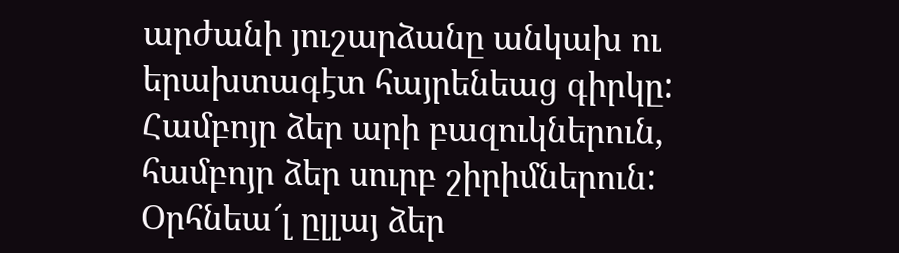արժանի յուշարձանը անկախ ու երախտագէտ հայրենեաց գիրկը:
Համբոյր ձեր արի բազուկներուն, համբոյր ձեր սուրբ շիրիմներուն: Օրհնեա՜լ ըլլայ ձեր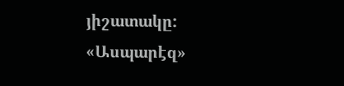յիշատակը:
«Ասպարէզ»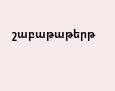շաբաթաթերթ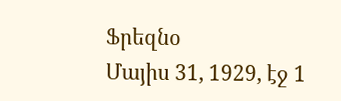Ֆրեզնօ
Մայիս 31, 1929, էջ 1